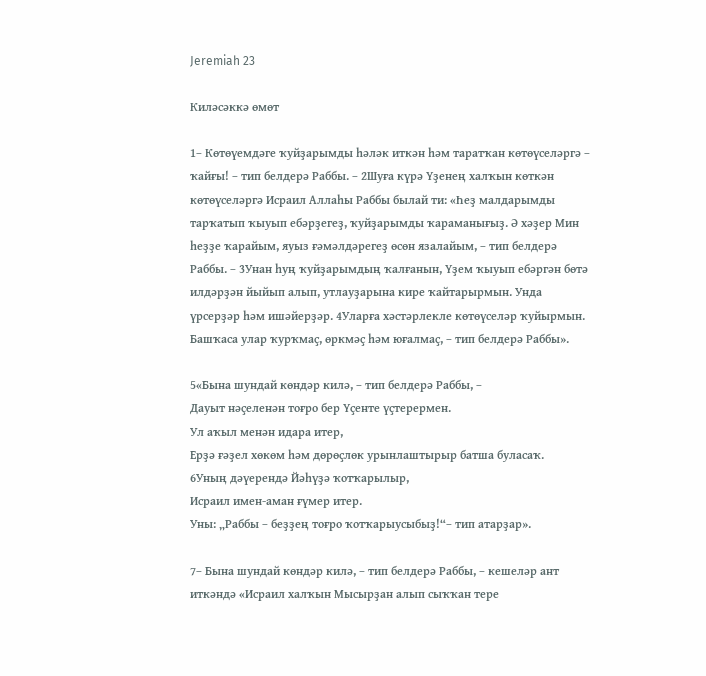Jeremiah 23

Киләсәккә өмөт

1– Көтөүемдәге ҡуйҙарымды һәләк иткән һәм таратҡан көтөүселәргә – ҡайғы! – тип белдерә Раббы. – 2Шуға күрә Үҙенең халҡын көткән көтөүселәргә Исраил Аллаһы Раббы былай ти: «Һеҙ малдарымды тарҡатып ҡыуып ебәрҙегеҙ, ҡуйҙарымды ҡараманығыҙ. Ә хәҙер Мин һеҙҙе ҡарайым, яуыз ғәмәлдәрегеҙ өсөн язалайым, – тип белдерә Раббы. – 3Унан һуң ҡуйҙарымдың ҡалғанын, Үҙем ҡыуып ебәргән бөтә илдәрҙән йыйып алып, утлауҙарына кире ҡайтарырмын. Унда үрсерҙәр һәм ишәйерҙәр. 4Уларға хәстәрлекле көтөүселәр ҡуйырмын. Башҡаса улар ҡурҡмаҫ, өркмәҫ һәм юғалмаҫ, – тип белдерә Раббы».

5«Бына шундай көндәр килә, – тип белдерә Раббы, –
Дауыт нәҫеленән тоғро бер Үҫенте үҫтерермен.
Ул аҡыл менән идара итер,
Ерҙә ғәҙел хөкөм һәм дөрөҫлөк урынлаштырыр батша буласаҡ.
6Уның дәүерендә Йәһүҙә ҡотҡарылыр,
Исраил имен-аман ғүмер итер.
Уны: „Раббы – беҙҙең тоғро ҡотҡарыусыбыҙ!“– тип атарҙар».

7– Бына шундай көндәр килә, – тип белдерә Раббы, – кешеләр ант иткәндә «Исраил халҡын Мысырҙан алып сыҡҡан тере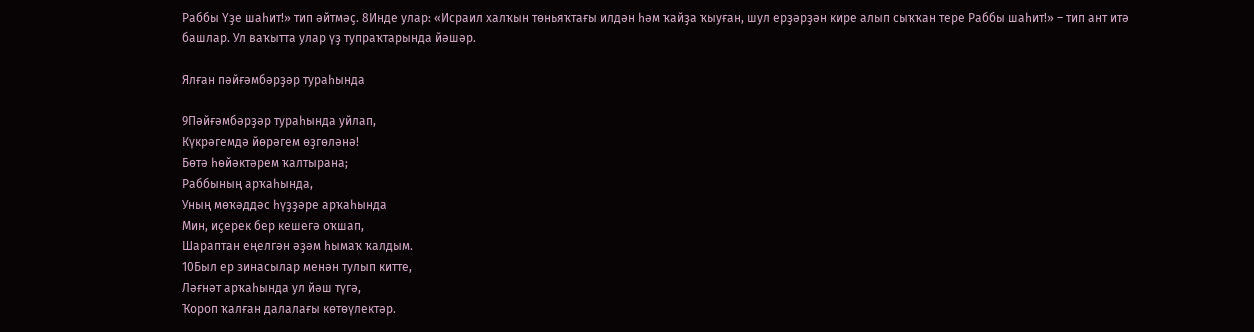Раббы Үҙе шаһит!» тип әйтмәҫ. 8Инде улар: «Исраил халҡын төньяҡтағы илдән һәм ҡайҙа ҡыуған, шул ерҙәрҙән кире алып сыҡҡан тере Раббы шаһит!» – тип ант итә башлар. Ул ваҡытта улар үҙ тупраҡтарында йәшәр.

Ялған пәйғәмбәрҙәр тураһында

9Пәйғәмбәрҙәр тураһында уйлап,
Күкрәгемдә йөрәгем өҙгөләнә!
Бөтә һөйәктәрем ҡалтырана;
Раббының арҡаһында,
Уның мөҡәддәс һүҙҙәре арҡаһында
Мин, иҫерек бер кешегә оҡшап,
Шараптан еңелгән әҙәм һымаҡ ҡалдым.
10Был ер зинасылар менән тулып китте,
Ләғнәт арҡаһында ул йәш түгә,
Ҡороп ҡалған далалағы көтөүлектәр.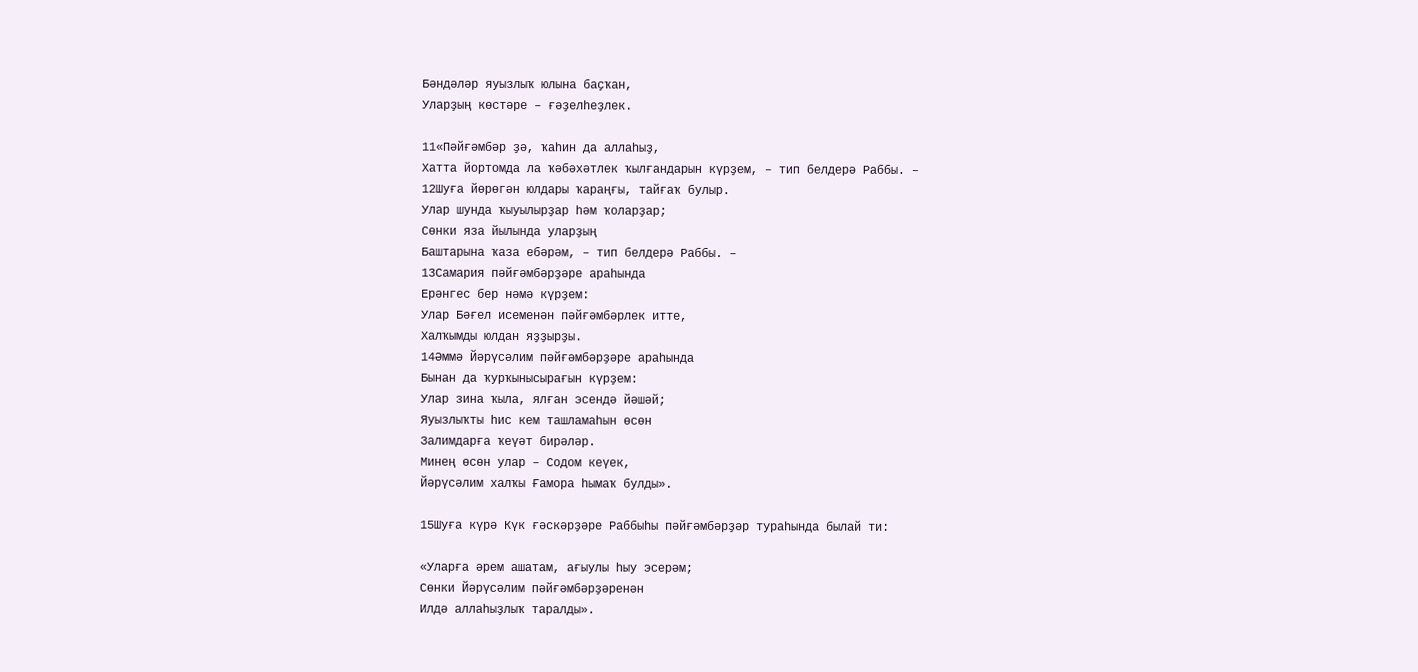Бәндәләр яуызлыҡ юлына баҫҡан,
Уларҙың көстәре – ғәҙелһеҙлек.

11«Пәйғәмбәр ҙә, ҡаһин да аллаһыҙ,
Хатта йортомда ла ҡәбәхәтлек ҡылғандарын күрҙем, – тип белдерә Раббы. –
12Шуға йөрөгән юлдары ҡараңғы, тайғаҡ булыр.
Улар шунда ҡыуылырҙар һәм ҡоларҙар;
Сөнки яза йылында уларҙың
Баштарына ҡаза ебәрәм, – тип белдерә Раббы. –
13Самария пәйғәмбәрҙәре араһында
Ерәнгес бер нәмә күрҙем:
Улар Бәғел исеменән пәйғәмбәрлек итте,
Халҡымды юлдан яҙҙырҙы.
14Әммә Йәрүсәлим пәйғәмбәрҙәре араһында
Бынан да ҡурҡынысырағын күрҙем:
Улар зина ҡыла, ялған эсендә йәшәй;
Яуызлыҡты һис кем ташламаһын өсөн
Залимдарға ҡеүәт бирәләр.
Минең өсөн улар – Содом кеүек,
Йәрүсәлим халҡы Ғамора һымаҡ булды».

15Шуға күрә Күк ғәскәрҙәре Раббыһы пәйғәмбәрҙәр тураһында былай ти:

«Уларға әрем ашатам, ағыулы һыу эсерәм;
Сөнки Йәрүсәлим пәйғәмбәрҙәренән
Илдә аллаһыҙлыҡ таралды».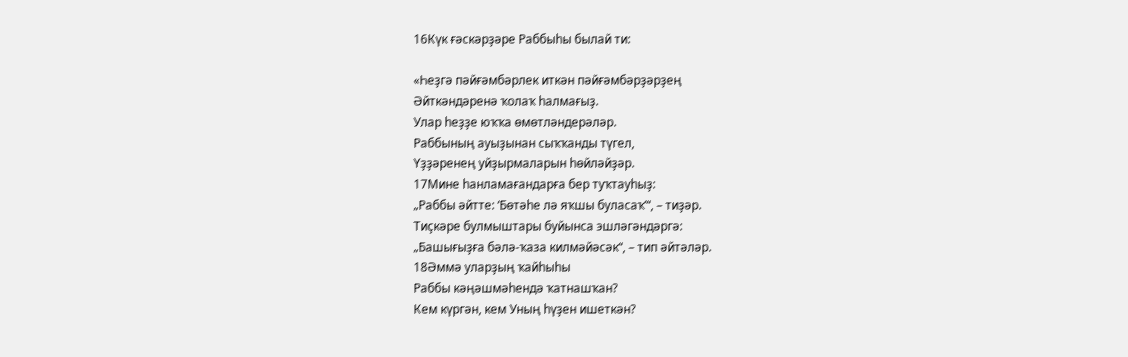16Күк ғәскәрҙәре Раббыһы былай ти:

«Һеҙгә пәйғәмбәрлек иткән пәйғәмбәрҙәрҙең
Әйткәндәренә ҡолаҡ һалмағыҙ.
Улар һеҙҙе юҡҡа өмөтләндерәләр.
Раббының ауыҙынан сыҡҡанды түгел,
Үҙҙәренең уйҙырмаларын һөйләйҙәр.
17Мине һанламағандарға бер туҡтауһыҙ:
„Раббы әйтте: ‘Бөтәһе лә яҡшы буласаҡ’“, – тиҙәр.
Тиҫкәре булмыштары буйынса эшләгәндәргә:
„Башығыҙға бәлә-ҡаза килмәйәсәк“, – тип әйтәләр.
18Әммә уларҙың ҡайһыһы
Раббы кәңәшмәһендә ҡатнашҡан?
Кем күргән, кем Уның һүҙен ишеткән?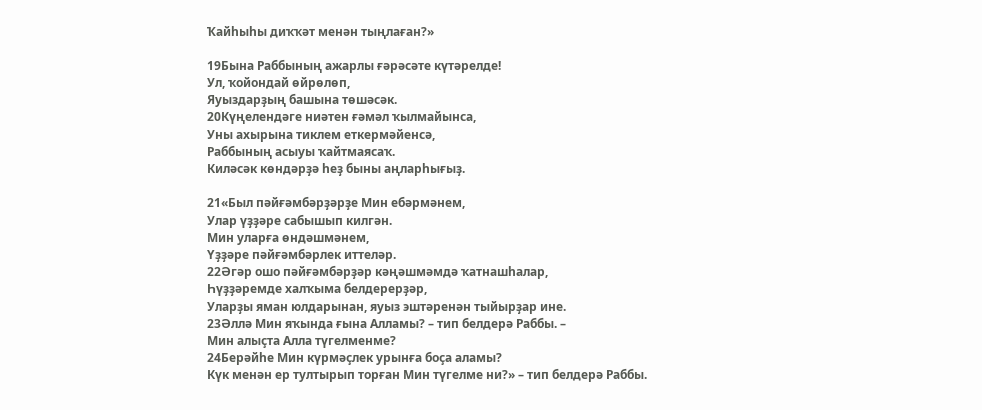Ҡайһыһы диҡҡәт менән тыңлаған?»

19Бына Раббының ажарлы ғәрәсәте күтәрелде!
Ул, ҡойондай өйрөлөп,
Яуыздарҙың башына төшәсәк.
20Күңелендәге ниәтен ғәмәл ҡылмайынса,
Уны ахырына тиклем еткермәйенсә,
Раббының асыуы ҡайтмаясаҡ.
Киләсәк көндәрҙә һеҙ быны аңларһығыҙ.

21«Был пәйғәмбәрҙәрҙе Мин ебәрмәнем,
Улар үҙҙәре сабышып килгән.
Мин уларға өндәшмәнем,
Үҙҙәре пәйғәмбәрлек иттеләр.
22Әгәр ошо пәйғәмбәрҙәр кәңәшмәмдә ҡатнашһалар,
Һүҙҙәремде халҡыма белдерерҙәр,
Уларҙы яман юлдарынан, яуыз эштәренән тыйырҙар ине.
23Әллә Мин яҡында ғына Алламы? – тип белдерә Раббы. –
Мин алыҫта Алла түгелменме?
24Берәйһе Мин күрмәҫлек урынға боҫа аламы?
Күк менән ер тултырып торған Мин түгелме ни?» – тип белдерә Раббы.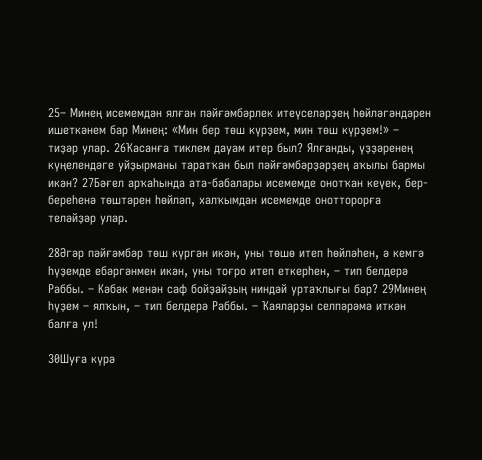25– Минең исемемдән ялған пәйғәмбәрлек итеүселәрҙең һөйләгәндәрен ишеткәнем бар Минең: «Мин бер төш күрҙем, мин төш күрҙем!» – тиҙәр улар. 26Ҡасанға тиклем дауам итер был? Ялғанды, үҙҙәренең күңелендәге уйҙырманы таратҡан был пәйғәмбәрҙәрҙең аҡылы бармы икән? 27Бәғел арҡаһында ата-бабалары исемемде онотҡан кеүек, бер-береһенә төштәрен һөйләп, халҡымдан исемемде онотторорға теләйҙәр улар.

28Әгәр пәйғәмбәр төш күргән икән, уны төшө итеп һөйләһен, ә кемгә һүҙемде ебәргәнмен икән, уны тоғро итеп еткерһен, – тип белдерә Раббы. – Кәбәк менән саф бойҙайҙың ниндәй уртаҡлығы бар? 29Минең һүҙем – ялҡын, – тип белдерә Раббы. – Ҡаяларҙы селпәрәмә иткән балға ул!

30Шуға күрә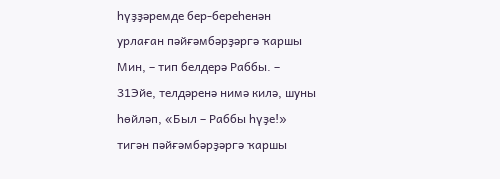һүҙҙәремде бер-береһенән урлаған пәйғәмбәрҙәргә ҡаршы Мин, – тип белдерә Раббы. – 31Эйе, телдәренә нимә килә, шуны һөйләп, «Был – Раббы һүҙе!» тигән пәйғәмбәрҙәргә ҡаршы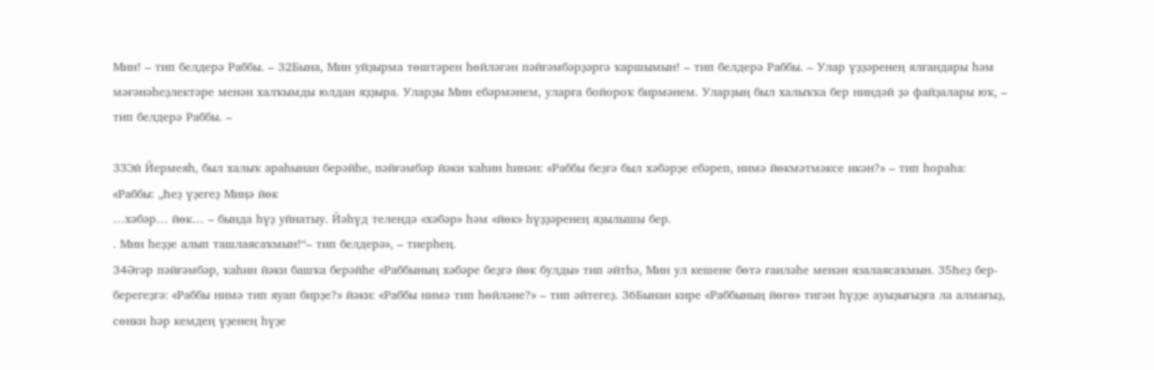Мин! – тип белдерә Раббы. – 32Бына, Мин уйҙырма төштәрен һөйләгән пәйғәмбәрҙәргә ҡаршымын! – тип белдерә Раббы. – Улар үҙҙәренең ялғандары һәм мәғәнәһеҙлектәре менән халҡымды юлдан яҙҙыра. Уларҙы Мин ебәрмәнем, уларға бойороҡ бирмәнем. Уларҙың был халыҡҡа бер ниндәй ҙә файҙалары юҡ, – тип белдерә Раббы. –

33Эй Йермеяһ, был халыҡ араһынан берәйһе, пәйғәмбәр йәки ҡаһин һинән: «Раббы беҙгә был хәбәрҙе ебәреп, нимә йөкмәтмәксе икән?» – тип һораһа: «Раббы: „Һеҙ үҙегеҙ Миңә йөк
…хәбәр… йөк… – бында һүҙ уйнатыу. Йәһүд телендә «хәбәр» һәм «йөк» һүҙҙәренең яҙылышы бер.
. Мин һеҙҙе алып ташлаясаҡмын!“– тип белдерә», – тиерһең.
34Әгәр пәйғәмбәр, ҡаһин йәки башҡа берәйһе «Раббының хәбәре беҙгә йөк булды» тип әйтһә, Мин ул кешене бөтә ғаиләһе менән язалаясаҡмын. 35Һеҙ бер-берегеҙгә: «Раббы нимә тип яуап бирҙе?» йәки: «Раббы нимә тип һөйләне?» – тип әйтегеҙ. 36Бынан кире «Раббының йөгө» тигән һүҙҙе ауыҙығыҙға ла алмағыҙ, сөнки һәр кемдең үҙенең һүҙе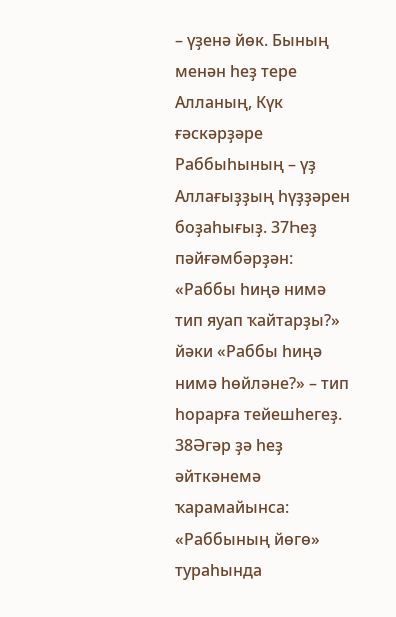– үҙенә йөк. Бының менән һеҙ тере Алланың, Күк ғәскәрҙәре Раббыһының – үҙ Аллағыҙҙың һүҙҙәрен боҙаһығыҙ. 37Һеҙ пәйғәмбәрҙән: «Раббы һиңә нимә тип яуап ҡайтарҙы?» йәки «Раббы һиңә нимә һөйләне?» – тип һорарға тейешһегеҙ. 38Әгәр ҙә һеҙ әйткәнемә ҡарамайынса: «Раббының йөгө» тураһында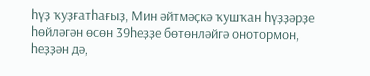һүҙ ҡуҙғатһағыҙ, Мин әйтмәҫкә ҡушҡан һүҙҙәрҙе һөйләгән өсөн 39һеҙҙе бөтөнләйгә онотормон, һеҙҙән дә,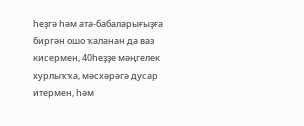һеҙгә һәм ата-бабаларығыҙға биргән ошо ҡаланан да ваз кисермен, 40һеҙҙе мәңгелек хурлыҡҡа, мәсхәрәгә дусар итермен, һәм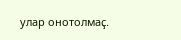улар онотолмаҫ.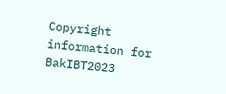Copyright information for BakIBT2023